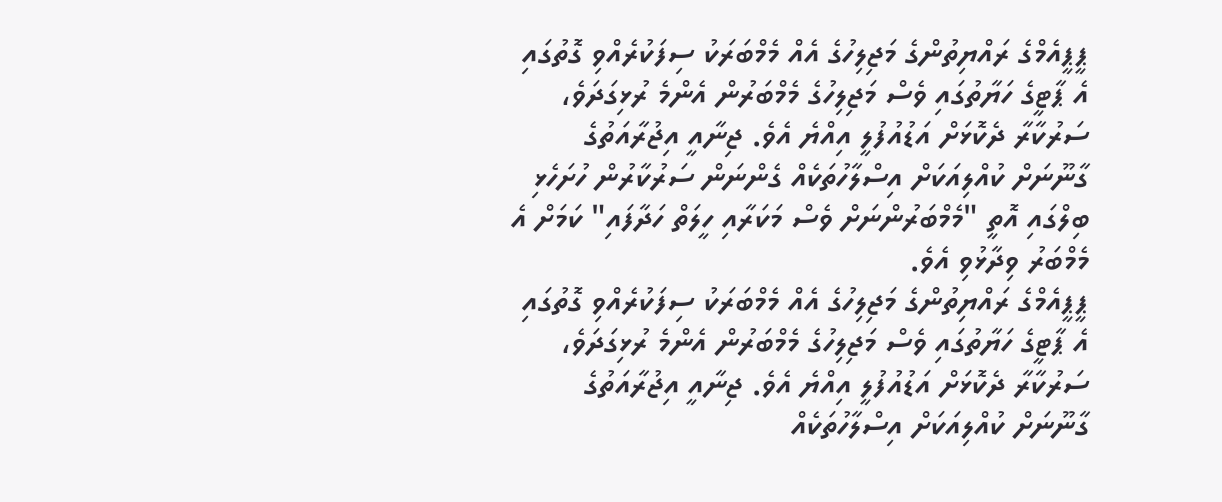ޕީޕީއެމްގެ ރައްޔިތުންގެ މަޖިލިހުގެ އެއް މެމްބަރަކު ސިފަކުރެއްވި ގޮތުގައި އެ ޕާޓީގެ ހަޔާތުގައި ވެސް މަޖިލިހުގެ މެމްބަރުން އެންމެ ރުޅިގަދަވެ، ސަރުކާރާ ދެކޮޅަށް އަޑުއުފުލީ އިއްޔެ އެވެ. ޖިނާއީ އިޖުރާއަތުގެ ގާނޫނަށް ކުއްލިއަކަށް އިސްލާހުތަކެއް ގެންނަން ސަރުކާރުން ހުށަހެޅި ބިލްގައި އޮތީ "މެމްބަރުންނަށް ވެސް މަކަރާއި ހީލަތް ހަދާފައި" ކަމަށް އެ މެމްބަރު ވިދާޅުވި އެވެ.
ޕީޕީއެމްގެ ރައްޔިތުންގެ މަޖިލިހުގެ އެއް މެމްބަރަކު ސިފަކުރެއްވި ގޮތުގައި އެ ޕާޓީގެ ހަޔާތުގައި ވެސް މަޖިލިހުގެ މެމްބަރުން އެންމެ ރުޅިގަދަވެ، ސަރުކާރާ ދެކޮޅަށް އަޑުއުފުލީ އިއްޔެ އެވެ. ޖިނާއީ އިޖުރާއަތުގެ ގާނޫނަށް ކުއްލިއަކަށް އިސްލާހުތަކެއް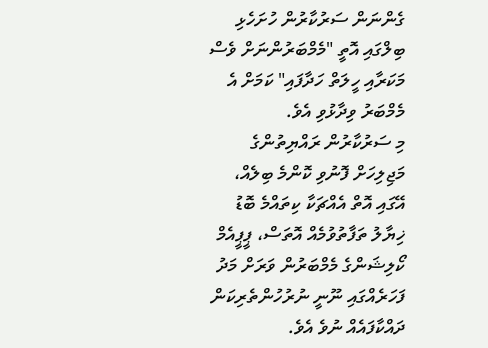ގެންނަން ސަރުކާރުން ހުށަހެޅި ބިލްގައި އޮތީ "މެމްބަރުންނަށް ވެސް މަކަރާއި ހީލަތް ހަދާފައި" ކަމަށް އެ މެމްބަރު ވިދާޅުވި އެވެ.
މި ސަރުކާރުން ރައްޔިތުންގެ މަޖިލިހަށް ފޮނުވި ކޮންމެ ބިލެއް، އޭގައި އޮތް އެއްޗަކާ ކިތައްމެ ބޮޑު ޚިޔާލު ތަފާތުވުމެއް އޮތަސް، ޕީޕީއެމް ކޯލިޝަންގެ މެމްބަރުން ވަރަށް މަދު ފަހަރެއްގައި ނޫނީ ނުރުހުންތެރިކަން ދައްކާފައެއް ނުވެ އެވެ.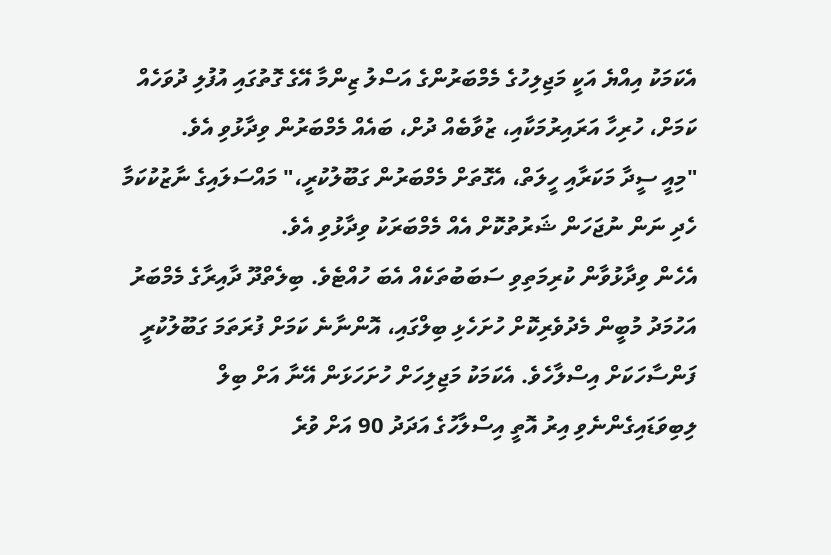އެކަމަކު އިއްޔެ އަކީ މަޖިލިހުގެ މެމްބަރުންގެ އަސްލު ޒިންމާ އޭގެ ގޮތުގައި އުފުލި ދުވަހެއް ކަމަށް، ހުރިހާ އަރައިރުމަކާއި، ޒުވާބެއް ދުށް، ބައެއް މެމްބަރުން ވިދާޅުވި އެވެ.
"މިއީ ސީދާ މަކަރާއި ހީލަތް، އެގޮތަށް މެމްބަރުން ގަބޫލުކުރީ،" މައްސަލައިގެ ނާޒުކުކަމާ ހެދި ނަން ނުޖަހަން ޝަރުތުކޮށް އެއް މެމްބަރަކު ވިދާޅުވި އެވެ.
އެހެން ވިދާޅުވާން ކުރިމަތިވި ސަބަބުތަކެއް އެބަ ހުއްޓެވެ. ބިލެތްދޫ ދާއިރާގެ މެމްބަރު އަހުމަދު މުބީން މެދުވެރިކޮށް ހުށަހެޅި ބިލްގައި، އޮންނާނެ ކަމަށް ފުރަތަމަ ގަބޫލުކުރީ ފަންސާހަކަށް އިސްލާހެވެ. އެކަމަކު މަޖިލިހަށް ހުށަހަޅަން އޭނާ އަށް ބިލް ލިބިވަޑައިގެންނެވި އިރު އޮތީ އިސްލާހުގެ އަދަދު 90 އަށް ވުރެ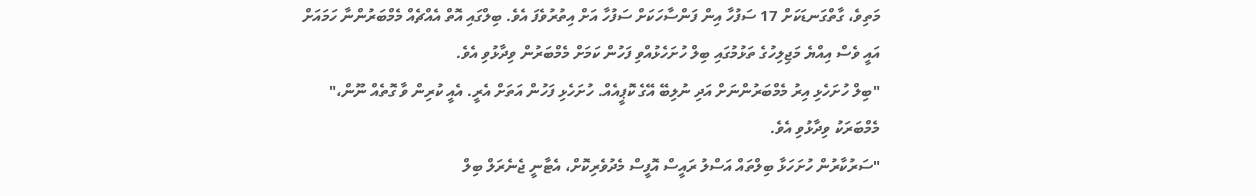މަތިވެ، ގާތްގަނޑަކަށް 17 ސަފުހާ އިން ފަންސާހަކަށް ސަފުހާ އަށް އިތުރުވެފަ އެވެ. ބިލްގައި އޮތް އެއްޗެއް މެމްބަރުންނާ ހަމައަށް އައީ ވެސް އިއްޔެ މަޖިލިހުގެ ތަޅުމުގައި ބިލް ހުށަހެޅުއްވި ފަހުން ކަމަށް މެމްބަރުން ވިދާޅުވި އެވެ.
"ބިލް ހުށަހެޅި އިރު މެމްބަރުންނަށް އަދި ނުލިބޭ އޭގެ ކޮޕީއެއް. ހުށަހެޅި ފަހުން އަތަށް އެރީ. އެއީ ކުރިން ވާ ގޮތެއް ނޫން،" މެމްބަރަކު ވިދާޅުވި އެވެ.
"ސަރުކާރުން ހުށަހަޅާ ބިލްތައް އަސްލު ރައީސް އޮފީސް މެދުވެރިކޮށް، އެޓާނީ ޖެނެރަލް ބިލް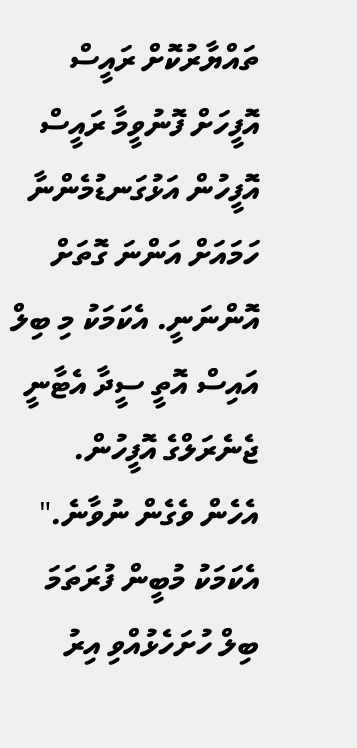ތައްޔާރުކޮށް ރައީސް އޮފީހަށް ފޮނުވީމާ ރައީސް އޮފީހުން އަޅުގަނޑުމެންނާ ހަމައަށް އަންނަ ގޮތަށް އޮންނަނީ. އެކަމަކު މި ބިލް އައިސް އޮތީ ސީދާ އެޓާނީ ޖެނެރަލްގެ އޮފީހުން. އެހެން ވެގެން ނުވާނެ."
އެކަމަކު މުބީން ފުރަތަމަ ބިލް ހުށަހެޅުއްވި އިރު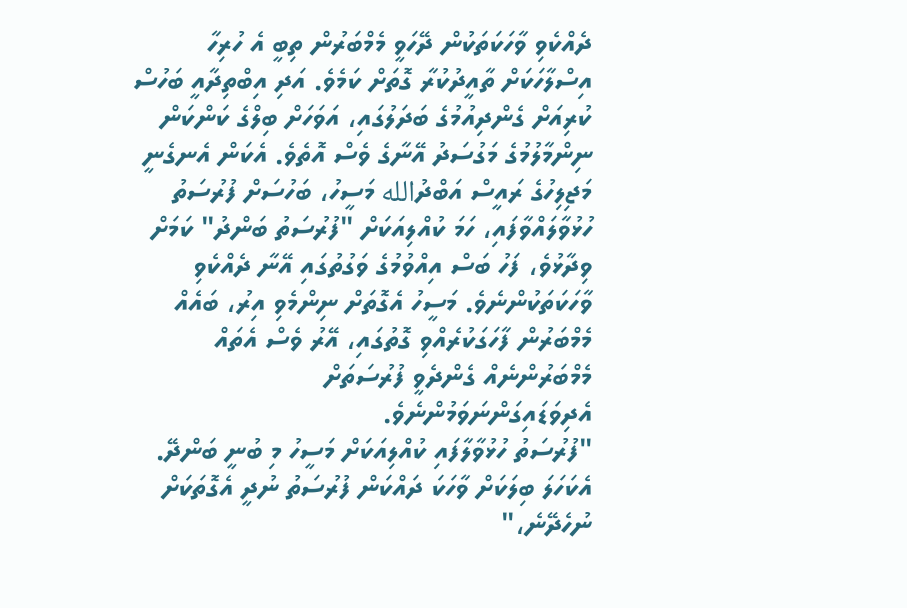ދެއްކެވި ވާހަކަތަކުން ދޭހަވީ މެމްބަރުން ތިބީ އެ ހުރިހާ އިސްލާހަކަށް ތާއީދުކުރާ ގޮތަށް ކަމެވެ. އަދި އިބްތިދާއީ ބަހުސް ކުރިއަށް ގެންދިއުމުގެ ބަދަލުގައި، އަވަހަށް ބިލްގެ ކަންކަން ނިންމާލުމުގެ މަގުސަދު އޭނާގެ ވެސް އޮތެވެ. އެކަން އެނގެނީ މަޖިލިހުގެ ރައީސް އަބްދުالله މަސީހު، ބަހުސަށް ފުރުސަތު ހުޅުވާލައްވާފައި، ހަމަ ކުއްލިއަކަށް "ފުރުސަތު ބަންދު" ކަމަށް ވިދާޅުވެ، ފަހު ބަސް އިއްވުމުގެ ވަގުތުގައި އޭނާ ދެއްކެވި ވާހަކަތަކުންނެވެ. މަސީހު އެގޮތަށް ނިންމެވި އިރު، ބައެއް މެމްބަރުން ފާހަގަކުރެއްވި ގޮތުގައި، އޭރު ވެސް އެތައް މެމްބަރުންނެއް ގެންދެވީ ފުރުސަތަށް އެދިވަޑައިގަންނަވަމުންނެވެ.
"ފުރުސަތު ހުޅުވާލާފައި ކުއްލިއަކަށް މަސީހު މި ބުނީ ބަންދޭ. އެކަހަލަ ބިލަކަށް ވާހަކަ ދައްކަން ފުރުސަތު ނުދީ އެގޮތަކަށް ނުހެދޭނެ،"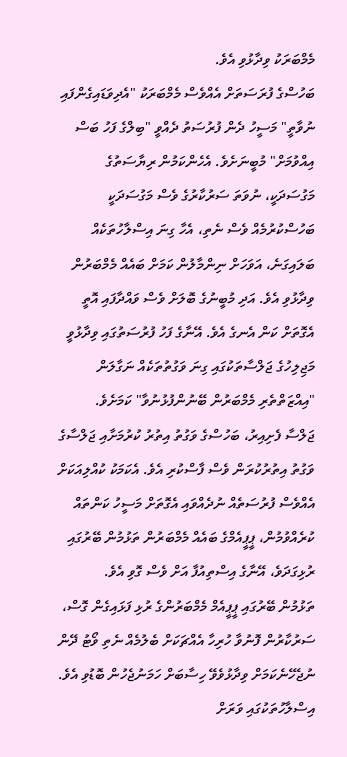މެމްބަރަކު ވިދާޅުވި އެވެ.
ބަހުސްގެ ފުރަސަތަށް އެއްވެސް މެމްބަރަކު "އެދިވަޑައިގެންފައި ނުވާތީ" މަސީހު ދެން ފުރުސަތު ދެއްވީ "ބިލްގެ ފަހު ބަސް އިއްވުމަށް" މުބީނަށެވެ. އެހެންކަމުން ރިޔާސަތުގެ މަގުސަދަކީ، ނުވަތަ ސަރުކާރުގެ ވެސް މަގުސަދަކީ ބަހުސްކުރުމެއް ވެސް ނެތި، އެހާ ގިނަ އިސްލާހުތަކެއް ބަލައިގަނެ، އަވަހަށް ނިންމާލުން ކަމަށް ބައެއް މެމްބަރުން ވިދާޅުވި އެވެ. އަދި މުބީނުގެ ބޮލަށް ވެސް ވައްދާފައި އޮތީ އެގޮތަށް ކަން އެނގެ އެވެ. އޭނާގެ ފަހު ފުރުސަތުގައި ވިދާޅުވީ މަޖިލިހުގެ ޖަލްސާތަކުގައި ގިނަ ވަގުތުތަކެއް ނަގާލަން "އިއްޒަތްތެރި މެމްބަރުން ބޭނުންފުޅުނުވާ" ކަމަށެވެ.
ޖަލްސާ ފެށިއިރު، ބަހުސްގެ ވަގުތު އިތުރު ކުރުމަށާއި ޖަލްސާގެ ވަގުތު އިތުރުކުރަން ވެސް ފާސްކުރި އެވެ. އެކަމަކު ކުއްލިއަކަށް އެއްވެސް ފުރުސަތެއް ނުދެއްވައި އެގޮތަށް މަސީހު ކަންތައް ކުރެއްވުމުން، ޕީޕީއެމްގެ ބައެއް މެމްބަރުން ތަޅުމުން ބޭރުގައި ރުޅިގަދަވެ، އޭނާގެ އިސްތިއުފާ އަށް ވެސް ގޮވި އެވެ.
ތަޅުމުން ބޭރުގައި ޕީޕީއެމް މެމްބަރުންގެ ރުޅި ފަޅައިގެން ގޮސް، ސަރުކާރުން ފޮނުވާ ހުރިހާ އެއްޗަކަށް ބެލުމެއް ނެތި ވޯޓު ދޭން ނުޖެހޭނެކަމަށް ވިދާޅުވެވޭ ހިސާބަށް ހަމަނުޖެހުން ބޮޑުވި އެވެ. އިސްލާހުތަކުގައި ވަރަށް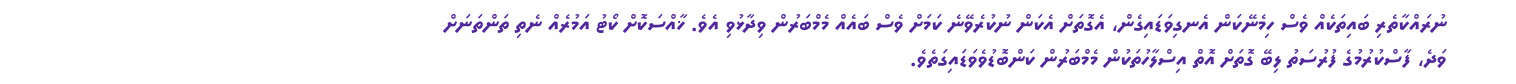ނުރައްކާތެރި ބައިތަކެއް ވެސް ހިމެނޭކަން އެނގިވަޑައިގެން، އެގޮތަށް އެކަން ނުކުރެވޭނެ ކަމަށް ވެސް ބައެއް މެމްބަރުން ވިދާޅުވި އެވެ. ޚާއްސަކޮށް ކޯޓު އަމުރެއް ނެތި ތަންތަނަށް ވަދެ، ފާސްކުރުމުގެ ފުރުސަތު ލިބޭ ގޮތަށް އޮތް އިސްލާހުތަކުން މެމްބަރުން ކަންބޮޑުވެވަޑައިގަތެވެ.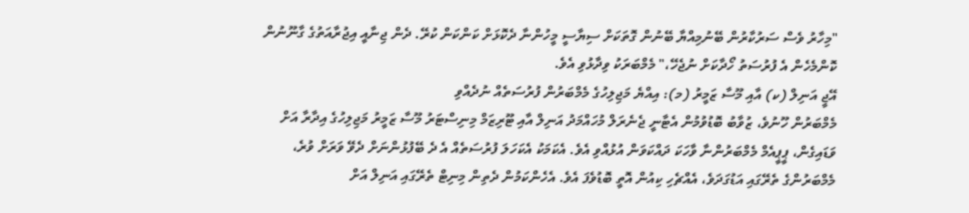"މިހާރު ވެސް ސަރުކާރުން ބޭނުމިއްޔާ ބޭނުން ގޮތަކަށް ސިޔާސީ މީހުންނާ ދެކޮޅަށް ކަންކަން ކުރޭ. ދެން ޖިނާއީ އިޖުރާއަތުގެ ގާނޫނުން ކޮންމެހެން އެ ފުރުސަތު ހޯދާކަށް ނުޖެހޭ،" މެމްބަރަކު ވިދާޅުވި އެވެ.
އޭޖީ އަނިލް (ކ) އާއި މޫސާ ޒަމީރު (މ): އިއްޔެ މަޖިލިހުގެ މެމްބަރުން ފުރުސަތެއް ނުދެއްވި
މެމްބަރުން ހޫނުވެ، ޒުވާބު ބޮޑުވުމުން އެޓާނީ ޖެނެރަލް މުހައްމަދު އަނިލް އާއި ޓޫރިޒަމް މިނިސްޓަރު މޫސާ ޒަމީރު މަޖިލިހުގެ އިދާރާ އަށް ވަޑައިގެން، ޕީޕީއެމް މެމްބަރުންނާ ވާހަކަ ދައްކަވަން އުޅުއްވި އެވެ. އެކަމަކު އެކަހަލަ ފުރުސަތެއް އެ ދެ ބޭފުޅުންނަށް ދެވޭ ވަރަށް ވުރެ، މެމްބަރުންގެ ތެރޭގައި އަޑުގަދަވެ، އެއްޗެހި ކިއުން އޮތީ ބޮޑުވެފަ އެވެ. އެހެންކަމުން ދެތިން މިނިޓް ތެރޭގައި އަނިލް އަށް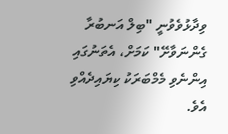ވިދާޅުވެވުނީ "ބިލް އަނބުރާ ގެންނަވާށޭ" ކަމަށް، އެތަނުގައި އިންނެވި މެމްބަރަކު ކިޔައިދެއްވި އެވެ.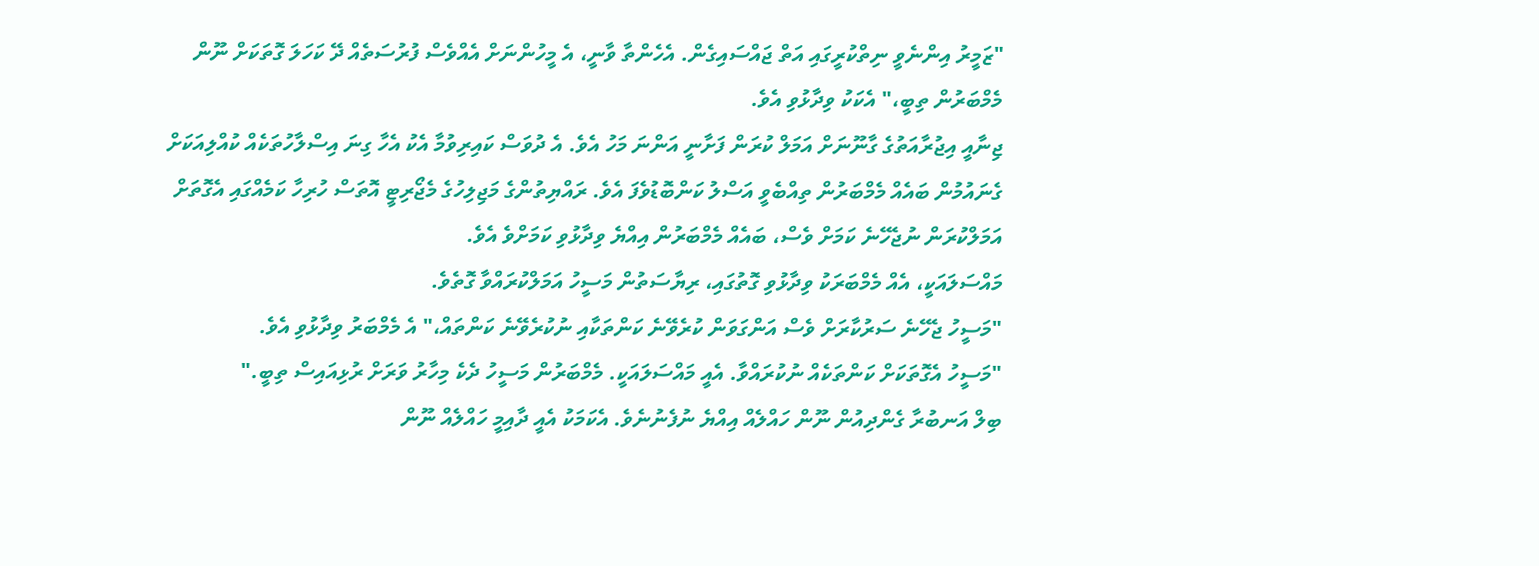"ޒަމީރު އިންނެވީ ނިތްކުރީގައި އަތް ޖައްސައިގެން. އެހެންތާ ވާނީ، އެ މީހުންނަށް އެއްވެސް ފުރުސަތެއް ދޭ ކަހަލަ ގޮތަކަށް ނޫން މެމްބަރުން ތިބީ،" އެކަކު ވިދާޅުވި އެވެ.
ޖިނާއީ އިޖުރާއަތުގެ ގާނޫނަށް އަމަލް ކުރަން ފަށާނީ އަންނަ މަހު އެވެ. އެ ދުވަސް ކައިރިވުމާ އެކު އެހާ ގިނަ އިސްލާހުތަކެއް ކުއްލިއަކަށް ގެނައުމުން ބައެއް މެމްބަރުން ތިއްބެވީ އަސްލު ކަންބޮޑުވެފަ އެވެ. ރައްޔިތުންގެ މަޖިލިހުގެ މެޖޯރިޓީ އޮތަސް ހުރިހާ ކަމެއްގައި އެގޮތަށް އަމަލްކުރަން ނުޖެހޭނެ ކަމަށް ވެސް، ބައެއް މެމްބަރުން އިއްޔެ ވިދާޅުވި ކަމަށްވެ އެވެ.
މައްސަލައަކީ، އެއް މެމްބަރަކު ވިދާޅުވި ގޮތުގައި، ރިޔާސަތުން މަސީހު އަމަލްކުރައްވާ ގޮތެވެ.
"މަސީހު ޖެހޭނެ ސަރުކާރަށް ވެސް އަންގަވަން ކުރެވޭނެ ކަންތަކާއި ނުކުރެވޭނެ ކަންތައް،" އެ މެމްބަރު ވިދާޅުވި އެވެ.
"މަސީހު އެގޮތަކަށް ކަންތަކެއް ނުކުރައްވާ. އެއީ މައްސަލައަކީ. މެމްބަރުން މަސީހު ދެކެ މިހާރު ވަރަށް ރުޅިއައިސް ތިބީ."
ބިލް އަނބުރާ ގެންދިއުން ނޫން ހައްލެއް އިއްޔެ ނުފެނުނެވެ. އެކަމަކު އެއީ ދާއިމީ ހައްލެއް ނޫން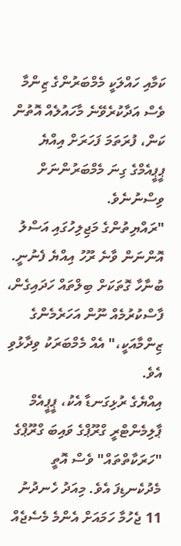ކަމާއި ހައްލަކީ މެމްބަރުންގެ ޒިންމާ ވެސް އަދާކުރެވޭނެ މާހައުލެއް އޮތުން ކަން، ފުރަތަމަ ފަހަރަށް އިއްޔެ ޕީޕީއެމްގެ ގިނަ މެމްބަރުންނަށް ވިސްނުނެވެ.
"ރައްޔިތުންގެ މަޖިލިހުގައި އަސްލު އޮންނަން ވާނެ ރޫހު އިއްޔެ ފެނުނީ. ބުނާހާ ގޮތަކަށް ބިލްތައް ހަދައިގެން، ފާސްކުރުމެއް ނޫން އަހަރެމެންގެ ޒިންމާއަކީ،" އެއް މެމްބަރަކު ވިދާޅުވި އެވެ.
އިއްޔެގެ ރުޅިގަނޑާ އެކު، ޕީޕީއެމް ޕާލިމެންޓްރީ ގްރޫޕްގެ ވައިބަ ގްރޫޕްގެ "ހަރަކާތްތައް" ވެސް އޮތީ މެދުކެނޑިފަ އެވެ. މިއަދު ހެނދުނު 11 ޖެހުމާ ހަމައަށް އެންމެ މެސެޖެއް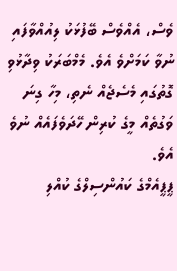ވެސް، އެއްވެސް ބޭފުޅަކު ލިއުއްވާފައި ނުވާ ކަމަށްވެ އެވެ. މެމްބަރަކު ވިދާޅުވި ގޮތުގައި މެސެޖެއް ނެތި، މިހާ ގިނަ ވަގުތެއް މީގެ ކުރިން ހޭދަވެފައެއް ނުވެ އެވެ.
ޕީޕީއެމްގެ ކައުންސިލްގެ ކުއްލި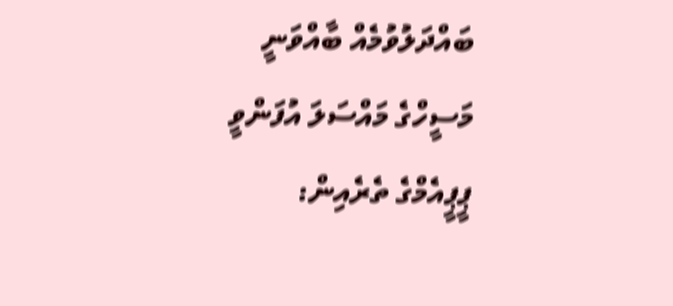ބައްދަލުވުމެއް ބާއްވަނީ
މަސީހްގެ މައްސަލަ އުފަންވީ ޕީޕީއެމްގެ ތެރެއިން: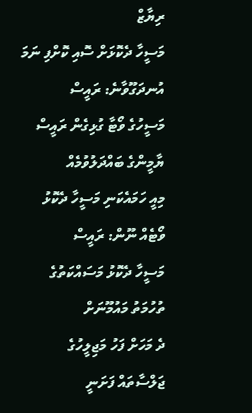ރިޔާޒް
މަސީހާ ދެކޮޅަށް ސޮއި ކޮށްފި ނަމަ އުނދަގޫވާނެ: ރައީސް
މަސީހުގެ ވޯޓާ ގުޅިގެން ރައީސް ޔާމީންގެ ބައްދަލުވުމެއް
މިއީ ހަމައެކަނި މަސީހާ ދެކޮޅު ވޯޓެއް ނޫން: ރައީސް
މަސީހާ ދެކޮޅު މަސައްކަތުގެ ތުހުމަތު މައުމޫނަށް
ދެ މަހަށް ފަހު މަޖިލީހުގެ ޖަލްސާތައް ފަށަނީ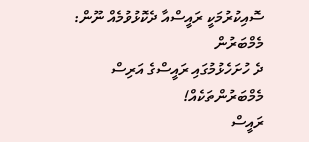ސޮއިކުރުމަކީ ރައީސްއާ ދެކޮޅުވުމެއް ނޫން: މެމްބަރުން
ދެ ހުށަހެޅުމުގައި ރައީސްގެ އަރިސް މެމްބަރުންތަކެއް!
ރައީސް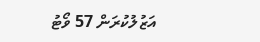އަޒުލުކުރަން 57 ވޯޓު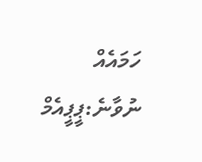ހަމައެއް ނުވާނެ:ޕީޕީއެމް